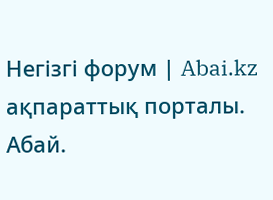Негізгі форум | Abai.kz ақпараттық порталы. Абай.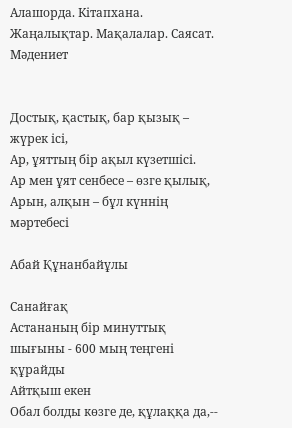Алашорда. Кітапхана. Жаңалықтар. Мақалалар. Саясат. Мәдениет


Достық, қастық, бар қызық – жүрек ісі,
Ар, ұяттың бір ақыл күзетшісі.
Ар мен ұят сенбесе – өзге қылық,
Арын, алқын – бұл күннің мәртебесі

Абай Құнанбайұлы

Санайғақ
Астананың бір минуттық шығыны - 600 мың теңгені құрайды
Айтқыш екен
Обал болды көзге де, құлаққа да,--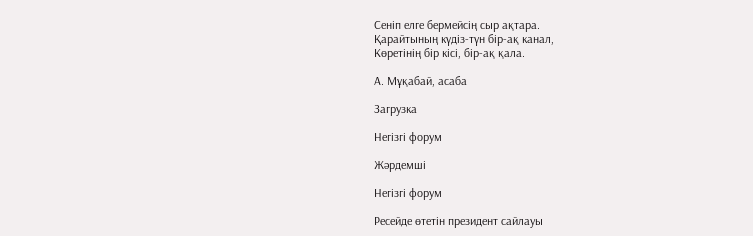Сеніп елге бермейсің сыр ақтара.
Қарайтының күдіз-түн бір-ақ канал,
Көретінің бір кісі, бір-ақ қала.

А. Мұқабай, асаба

Загрузка

Негізгі форум

Жәрдемші

Негізгі форум

Ресейде өтетін президент сайлауы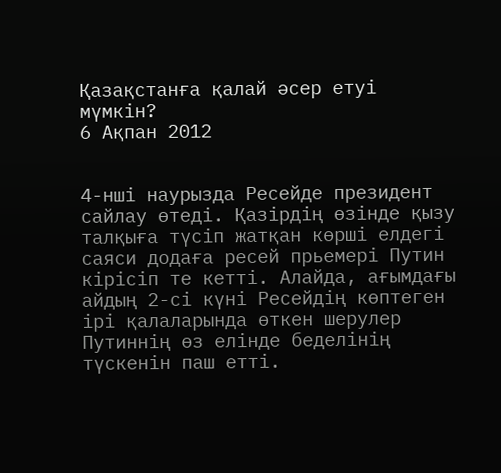Қазақстанға қалай әсер етуі мүмкін?
6 Ақпан 2012


4-нші наурызда Ресейде президент сайлау өтеді. Қазірдің өзінде қызу талқыға түсіп жатқан көрші елдегі саяси додаға ресей прьемері Путин кірісіп те кетті. Алайда, ағымдағы айдың 2-сі күні Ресейдің көптеген ірі қалаларында өткен шерулер Путиннің өз елінде беделінің түскенін паш етті.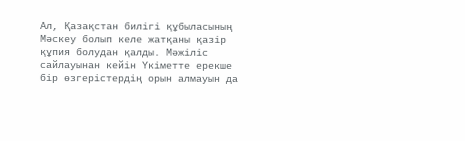Ал, Қазақстан билігі құбыласының Мәскеу болып келе жатқаны қазір құпия болудан қалды. Мәжіліс сайлауынан кейін Үкіметте ерекше бір өзгерістердің орын алмауын да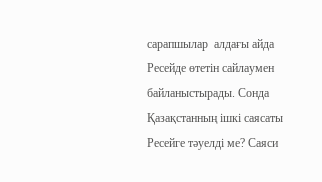сарапшылар  алдағы айда Ресейде өтетін сайлаумен байланыстырады. Сонда Қазақстанның ішкі саясаты Ресейге тәуелді ме? Саяси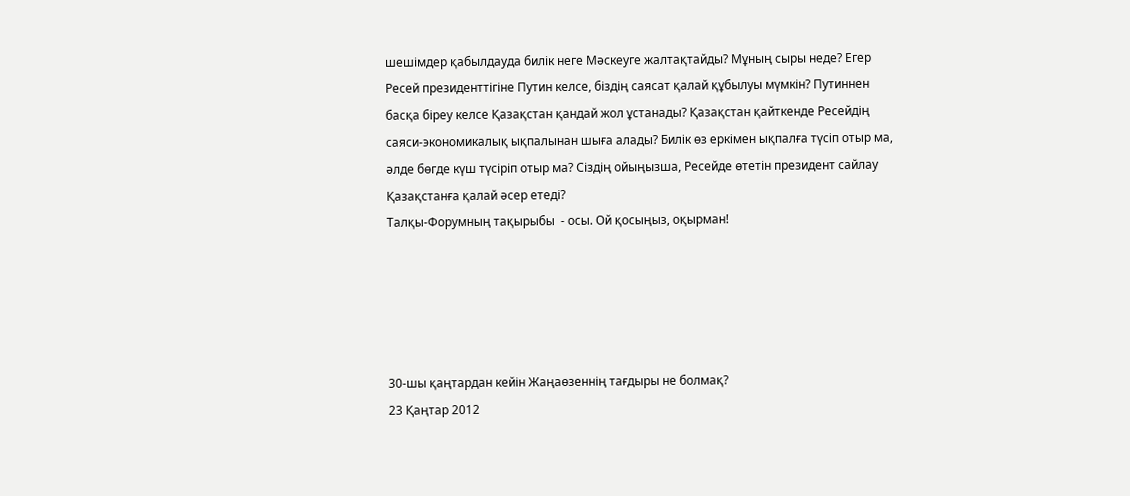шешімдер қабылдауда билік неге Мәскеуге жалтақтайды? Мұның сыры неде? Егер Ресей президенттігіне Путин келсе, біздің саясат қалай құбылуы мүмкін? Путиннен басқа біреу келсе Қазақстан қандай жол ұстанады? Қазақстан қайткенде Ресейдің саяси-экономикалық ықпалынан шыға алады? Билік өз еркімен ықпалға түсіп отыр ма, әлде бөгде күш түсіріп отыр ма? Сіздің ойыңызша, Ресейде өтетін президент сайлау Қазақстанға қалай әсер етеді?
Талқы-Форумның тақырыбы  - осы. Ой қосыңыз, оқырман!





30-шы қаңтардан кейін Жаңаөзеннің тағдыры не болмақ?
23 Қаңтар 2012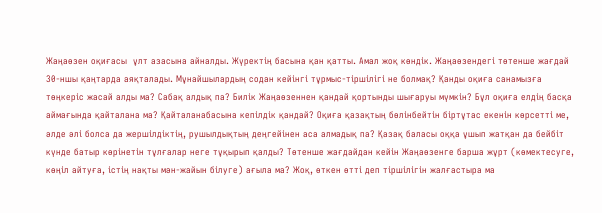Жаңаөзен оқиғасы  ұлт азасына айналды. Жүректің басына қан қатты. Амал жоқ көндік. Жаңаөзендегі төтенше жағдай 30-ншы қаңтарда аяқталады. Мұнайшылардың содан кейінгі тұрмыс-тіршілігі не болмақ? Қанды оқиға санамызға төңкеріс жасай алды ма? Сабақ алдық па? Билік Жаңаөзеннен қандай қортынды шығаруы мүмкін? Бұл оқиға елдің басқа аймағында қайталана ма? Қайталанабасына кепілдік қандай? Оқиға қазақтың бөлінбейтін біртұтас екенін көрсетті ме, әлде әлі болса да жершілдіктің, рушылдықтың деңгейінен аса алмадық па? Қазақ баласы оққа ұшып жатқан да бейбіт күнде батыр көрінетін тұлғалар неге тұқырып қалды? Төтенше жағдайдан кейін Жаңаөзенге барша жұрт (көмектесуге, көңіл айтуға, істің нақты мән-жайын білуге) ағыла ма? Жоқ, өткен өтті деп тіршілігін жалғастыра ма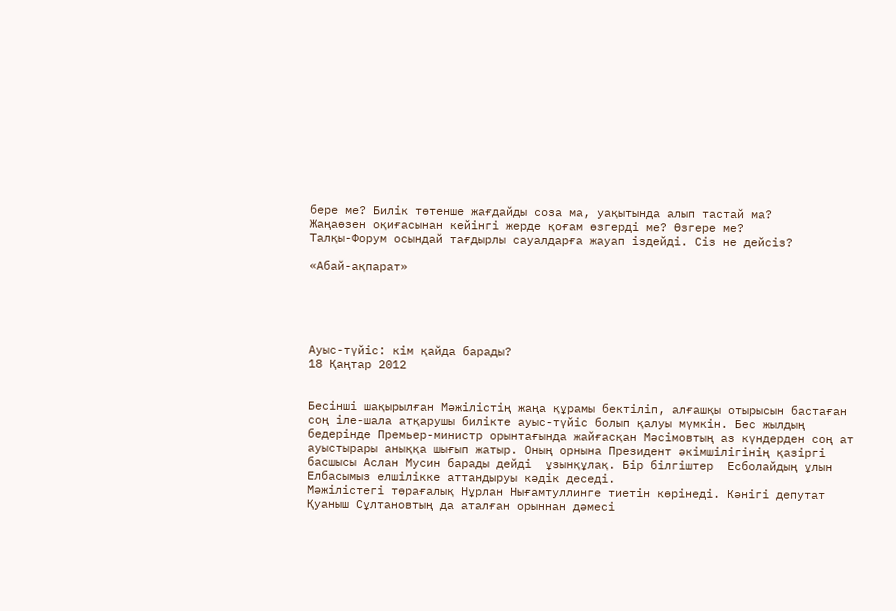бере ме? Билік төтенше жағдайды соза ма, уақытында алып тастай ма?
Жаңаөзен оқиғасынан кейінгі жерде қоғам өзгерді ме? Өзгере ме?
Талқы-Форум осындай тағдырлы сауалдарға жауап іздейді. Сіз не дейсіз?

«Абай-ақпарат»





Ауыс-түйіс: кім қайда барады?
18 Қаңтар 2012


Бесінші шақырылған Мәжілістің жаңа құрамы бектіліп, алғашқы отырысын бастаған соң іле-шала атқарушы билікте ауыс-түйіс болып қалуы мүмкін. Бес жылдың бедерінде Премьер-министр орынтағында жайғасқан Мәсімовтың аз күндерден соң ат ауыстырары аныққа шығып жатыр. Оның орнына Президент әкімшілігінің қазіргі басшысы Аслан Мусин барады дейді  ұзынқұлақ. Бір білгіштер  Есболайдың ұлын Елбасымыз елшілікке аттандыруы кәдік деседі.
Мәжілістегі төрағалық Нұрлан Нығамтуллинге тиетін көрінеді. Кәнігі депутат Қуаныш Сұлтановтың да аталған орыннан дәмесі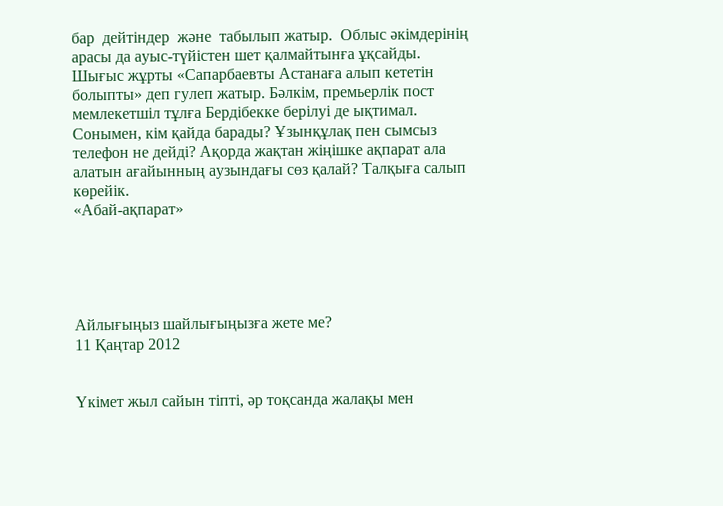бар  дейтіндер  және  табылып жатыр.  Облыс әкімдерінің арасы да ауыс-түйістен шет қалмайтынға ұқсайды. Шығыс жұрты «Сапарбаевты Астанаға алып кететін болыпты» деп гулеп жатыр. Бәлкім, премьерлік пост мемлекетшіл тұлға Бердібекке берілуі де ықтимал.
Сонымен, кім қайда барады? Ұзынқұлақ пен сымсыз телефон не дейді? Ақорда жақтан жіңішке ақпарат ала алатын ағайынның аузындағы сөз қалай? Талқыға салып көрейік.
«Абай-ақпарат»





Айлығыңыз шайлығыңызға жете ме?
11 Қаңтар 2012


Үкімет жыл сайын тіпті, әр тоқсанда жалақы мен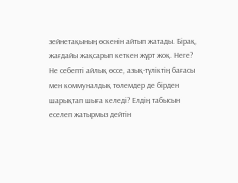зейнетақының өскенін айтып жатады. Бірақ, жағдайы жақсарып кеткен жұрт жоқ. Неге? Не себепті айлық өссе, азық-түліктің бағасы мен коммуналдық төлемдер де бірден шарықтап шыға келеді? Елдің табысын еселеп жатырмыз дейтін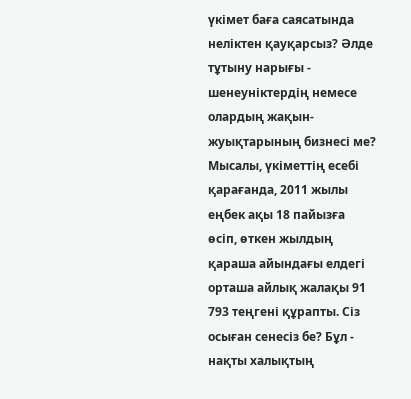үкімет баға саясатында неліктен қауқарсыз? Әлде тұтыну нарығы - шенеуніктердің немесе олардың жақын-жуықтарының бизнесі ме? Мысалы, үкіметтің есебі қарағанда, 2011 жылы еңбек ақы 18 пайызға өсіп, өткен жылдың қараша айындағы елдегі орташа айлық жалақы 91 793 теңгені құрапты. Сіз осыған сенесіз бе? Бұл - нақты халықтың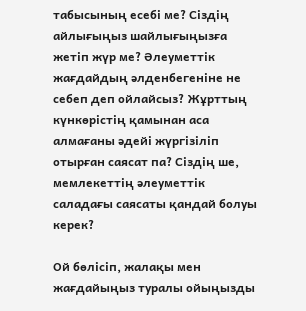табысының есебі ме? Сіздің айлығыңыз шайлығыңызға жетіп жүр ме? Әлеуметтік жағдайдың әлденбегеніне не себеп деп ойлайсыз? Жұрттың күнкөрістің қамынан аса алмағаны әдейі жүргізіліп отырған саясат па? Сіздің ше, мемлекеттің әлеуметтік саладағы саясаты қандай болуы керек?

Ой бөлісіп, жалақы мен жағдайыңыз туралы ойыңызды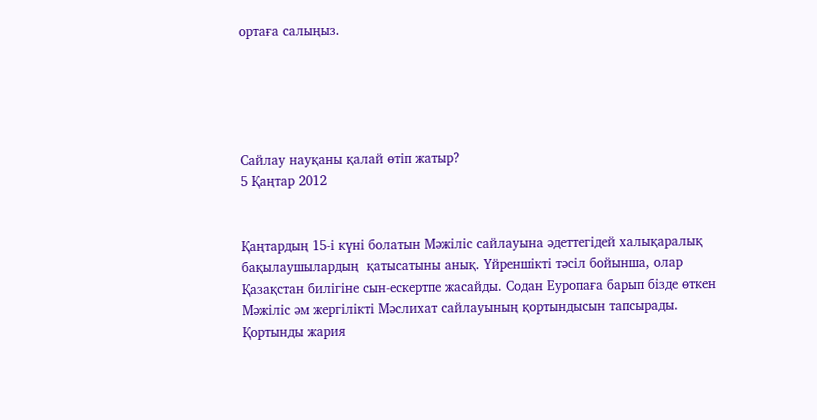ортаға салыңыз.





Сайлау науқаны қалай өтіп жатыр?
5 Қаңтар 2012


Қаңтардың 15-і күні болатын Мәжіліс сайлауына әдеттегідей халықаралық бақылаушылардың  қатысатыны анық. Үйреншікті тәсіл бойынша, олар Қазақстан билігіне сын-ескертпе жасайды. Содан Еуропаға барып бізде өткен Мәжіліс әм жергілікті Мәслихат сайлауының қортындысын тапсырады. Қортынды жария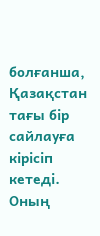болғанша, Қазақстан тағы бір сайлауға кірісіп кетеді. Оның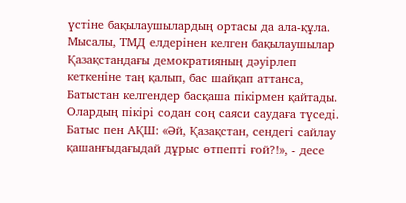үстіне бақылаушылардың ортасы да ала-құла. Мысалы, ТМД елдерінен келген бақылаушылар Қазақстандағы демократияның дәуірлеп кеткеніне таң қалып, бас шайқап аттанса, Батыстан келгендер басқаша пікірмен қайтады. Олардың пікірі содан соң саяси саудаға түседі. Батыс пен АҚШ: «Әй, Қазақстан, сендегі сайлау қашанғыдағыдай дұрыс өтпепті ғой?!», - десе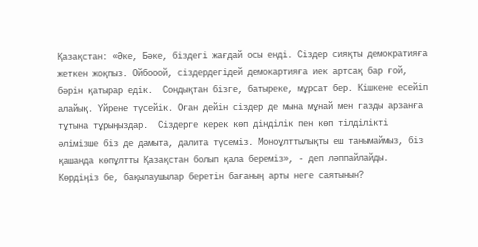Қазақстан: «Әке, Бәке, біздегі жағдай осы енді. Сіздер сияқты демократияға жеткен жоқпыз. Ойбооой, сіздердегідей демокартияға иек артсақ бар ғой, бәрін қатырар едік.  Сондықтан бізге, батыреке, мұрсат бер. Кішкене есейіп алайық. Үйрене түсейік. Оған дейін сіздер де мына мұнай мен газды арзанға тұтына тұрыңыздар.  Сіздерге керек көп дінділік пен көп тілділікті әлімізше біз де дамыта, далита түсеміз. Моноұлттылықты еш танымаймыз, біз қашанда көпұлтты Қазақстан болып қала береміз», - деп ләппайлайды. Көрдіңіз бе, бақылаушылар беретін бағаның арты неге саятынын?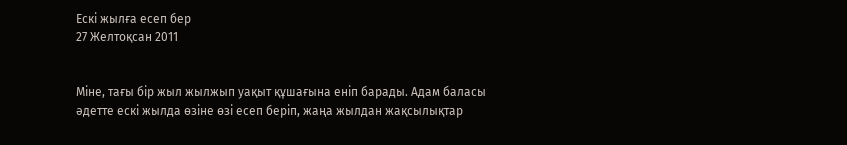Ескі жылға есеп бер
27 Желтоқсан 2011


Міне, тағы бір жыл жылжып уақыт құшағына еніп барады. Адам баласы әдетте ескі жылда өзіне өзі есеп беріп, жаңа жылдан жақсылықтар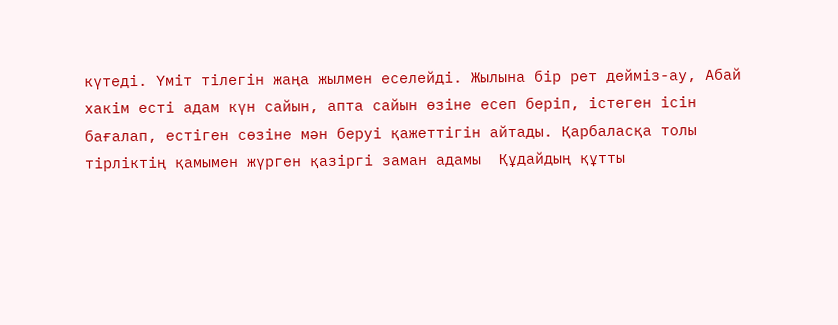күтеді. Үміт тілегін жаңа жылмен еселейді. Жылына бір рет дейміз-ау, Абай хакім есті адам күн сайын, апта сайын өзіне есеп беріп, істеген ісін бағалап, естіген сөзіне мән беруі қажеттігін айтады. Қарбаласқа толы тірліктің қамымен жүрген қазіргі заман адамы  Құдайдың құтты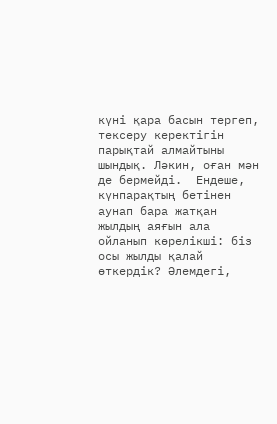күні қара басын тергеп, тексеру керектігін парықтай алмайтыны шындық. Ләкин, оған мән де бермейді.  Ендеше, күнпарақтың бетінен аунап бара жатқан жылдың аяғын ала ойланып көрелікші: біз осы жылды қалай өткердік? Әлемдегі,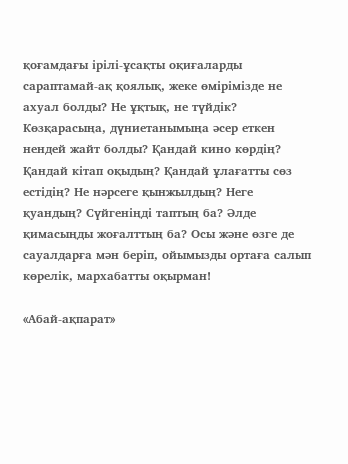қоғамдағы ірілі-ұсақты оқиғаларды сараптамай-ақ қоялық, жеке өмірімізде не ахуал болды? Не ұқтық, не түйдік? Көзқарасыңа, дүниетанымыңа әсер еткен нендей жайт болды? Қандай кино көрдің? Қандай кітап оқыдың? Қандай ұлағатты сөз естідің? Не нәрсеге қынжылдың? Неге қуандың? Сүйгеніңді таптың ба? Әлде қимасыңды жоғалттың ба? Осы және өзге де сауалдарға мән беріп, ойымызды ортаға салып көрелік, мархабатты оқырман!

«Абай-ақпарат»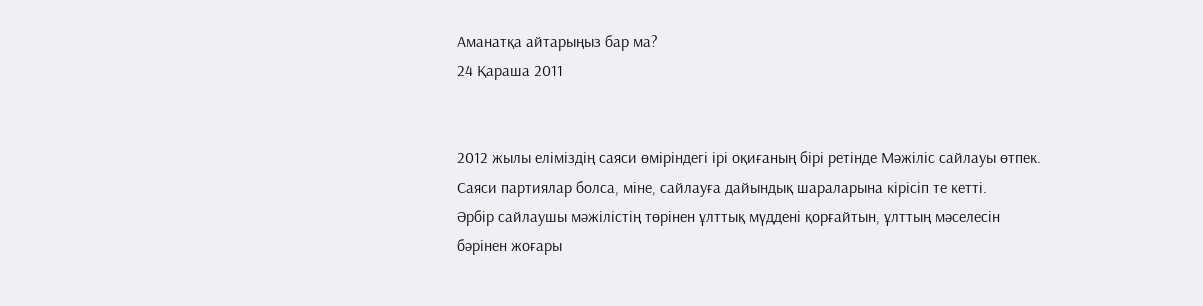Аманатқа айтарыңыз бар ма?
24 Қараша 2011


2012 жылы еліміздің саяси өміріндегі ірі оқиғаның бірі ретінде Мәжіліс сайлауы өтпек. Саяси партиялар болса, міне, сайлауға дайындық шараларына кірісіп те кетті.
Әрбір сайлаушы мәжілістің төрінен ұлттық мүддені қорғайтын, ұлттың мәселесін бәрінен жоғары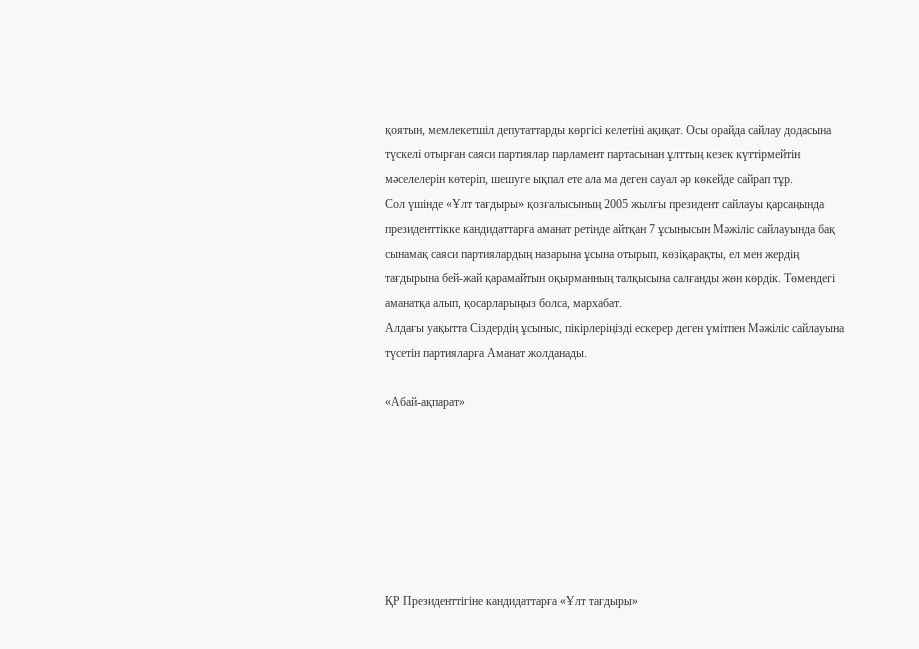қоятын, мемлекетшіл депутаттарды көргісі келетіні ақиқат. Осы орайда сайлау додасына түскелі отырған саяси партиялар парламент партасынан ұлттың кезек күттірмейтін мәселелерін көтеріп, шешуге ықпал ете ала ма деген сауал әр көкейде сайрап тұр.
Сол үшінде «Ұлт тағдыры» қозғалысының 2005 жылғы президент сайлауы қарсаңында президенттікке кандидаттарға аманат ретінде айтқан 7 ұсынысын Мәжіліс сайлауында бақ сынамақ саяси партиялардың назарына ұсына отырып, көзіқарақты, ел мен жердің тағдырына бей-жай қарамайтын оқырманның талқысына салғанды жөн көрдік. Төмендегі аманатқа алып, қосарларыңыз болса, мархабат.
Алдағы уақытта Сіздердің ұсыныс, пікірлеріңізді ескерер деген үмітпен Мәжіліс сайлауына түсетін партияларға Аманат жолданады.

«Абай-ақпарат»







ҚР Президенттігіне кандидаттарға «Ұлт тағдыры»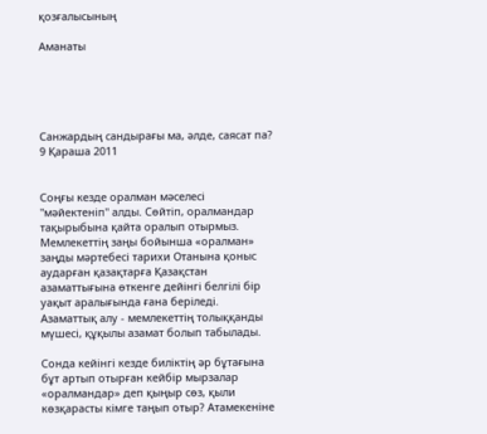қозғалысының

Аманаты





Санжардың сандырағы ма, әлде, саясат па?
9 Қараша 2011


Соңғы кезде оралман мәселесі "мәйектеніп" алды. Сөйтіп, оралмандар тақырыбына қайта оралып отырмыз. Мемлекеттің заңы бойынша «оралман» заңды мәртебесі тарихи Отанына қоныс аударған қазақтарға Қазақстан азаматтығына өткенге дейінгі белгілі бір уақыт аралығында ғана беріледі. Азаматтық алу - мемлекеттің толыққанды мүшесі, құқылы азамат болып табылады.

Сонда кейінгі кезде биліктің әр бұтағына бұт артып отырған кейбір мырзалар «оралмандар» деп қыңыр сөз, қыли көзқарасты кімге таңып отыр? Атамекеніне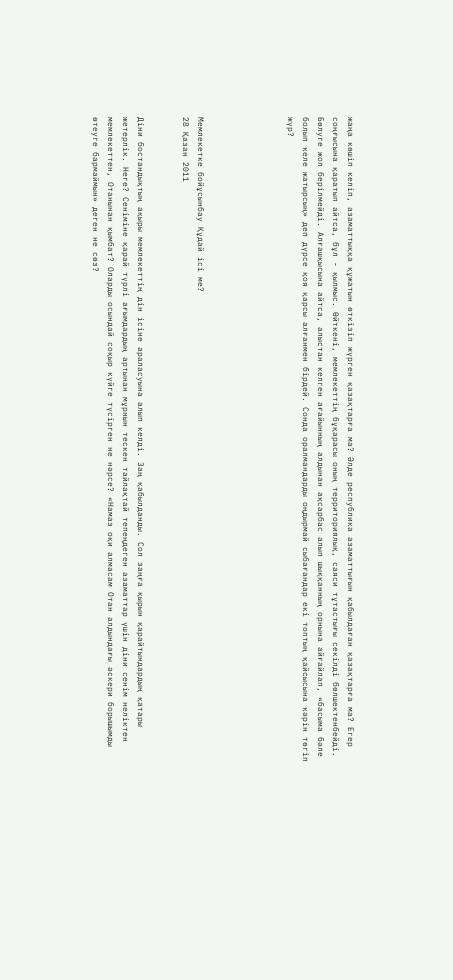жаңа көшіп келіп, азаматтыққа құжатын өткізіп жүрген қазақтарға ма? Әлде республика азаматтығын қабылдаған қазақтарға ма? Егер соңғысына қаратып айтса, бұл - қылмыс. Өйткені, мемлекеттің бұқарасы оның территориялық, саяси тұтастығы секілді бөлшектенбейді. Бөлуге жол берілмейді. Алғашқысына айтса, алыстан келген ағайынның алдынан ақсарбас алып шыққанның орнына айғайлап, «басыма бәле болып келе жатырсың» деп дүрсе қоя қарсы алғанмен бірдей. Сонда оралмандарды оңдырмай сыбағандар екі топтың қайсысына кәрін төгіп жүр?





Мемлекетке бойұсынбау Құдай ісі ме?
28 Қазан 2011


Діни бостандықтың ақыры мемлекеттің дін ісіне араласуына алып келді. Заң қабылданды. Сол заңға қырын қарайтындардың қатары жетерлік. Неге? Сеніміне қарай түрлі ағымдардың артынан мұрнын тескен тайлақтай тепеңдеген азаматтар үшін діни сенім неліктен мемлекеттен, Отанынан қымбат? Оларды осындай соқыр күйге түсірген не нәрсе? «Намаз оқи алмасам Отан алдындағы әскери борышымды өтеуге бармаймын» деген не сөз?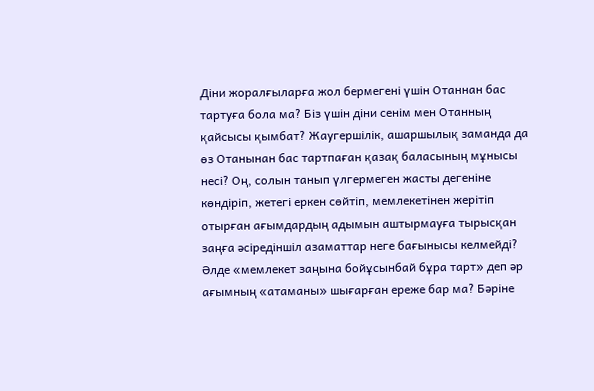Діни жоралғыларға жол бермегені үшін Отаннан бас тартуға бола ма? Біз үшін діни сенім мен Отанның қайсысы қымбат? Жаугершілік, ашаршылық заманда да өз Отанынан бас тартпаған қазақ баласының мұнысы несі? Оң, солын танып үлгермеген жасты дегеніне көндіріп, жетегі еркен сөйтіп, мемлекетінен жерітіп отырған ағымдардың адымын аштырмауға тырысқан заңға әсіредіншіл азаматтар неге бағынысы келмейді? Әлде «мемлекет заңына бойұсынбай бұра тарт» деп әр ағымның «атаманы» шығарған ереже бар ма? Бәріне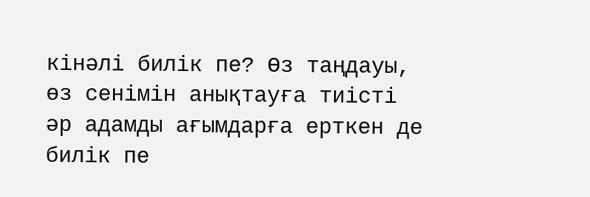кінәлі билік пе? Өз таңдауы, өз сенімін анықтауға тиісті әр адамды ағымдарға ерткен де билік пе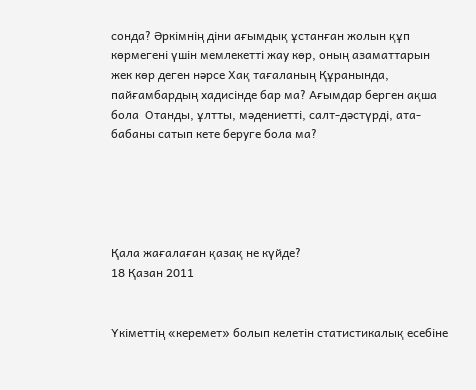сонда? Әркімнің діни ағымдық ұстанған жолын құп көрмегені үшін мемлекетті жау көр, оның азаматтарын жек көр деген нәрсе Хақ тағаланың Құранында, пайғамбардың хадисінде бар ма? Ағымдар берген ақша бола  Отанды, ұлтты, мәдениетті, салт-дәстүрді, ата-бабаны сатып кете беруге бола ма?





Қала жағалаған қазақ не күйде?
18 Қазан 2011


Үкіметтің «керемет» болып келетін статистикалық есебіне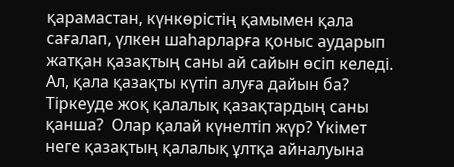қарамастан, күнкөрістің қамымен қала сағалап, үлкен шаһарларға қоныс аударып жатқан қазақтың саны ай сайын өсіп келеді. Ал, қала қазақты күтіп алуға дайын ба? Тіркеуде жоқ қалалық қазақтардың саны қанша?  Олар қалай күнелтіп жүр? Үкімет неге қазақтың қалалық ұлтқа айналуына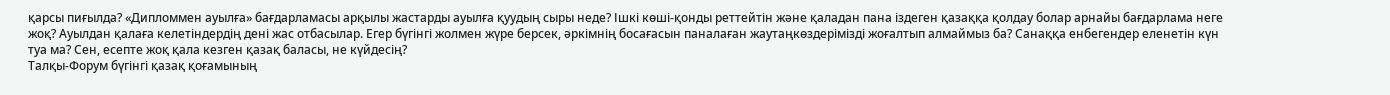қарсы пиғылда? «Дипломмен ауылға» бағдарламасы арқылы жастарды ауылға қуудың сыры неде? Ішкі көші-қонды реттейтін және қаладан пана іздеген қазаққа қолдау болар арнайы бағдарлама неге жоқ? Ауылдан қалаға келетіндердің дені жас отбасылар. Егер бүгінгі жолмен жүре берсек, әркімнің босағасын паналаған жаутаңкөздерімізді жоғалтып алмаймыз ба? Санаққа енбегендер еленетін күн туа ма? Сен, есепте жоқ қала кезген қазақ баласы, не күйдесің?
Талқы-Форум бүгінгі қазақ қоғамының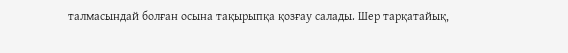талмасындай болған осына тақырыпқа қозғау салады. Шер тарқатайық,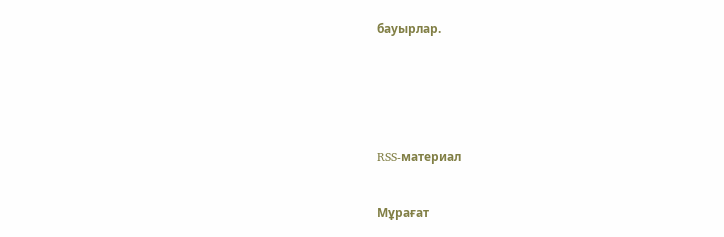бауырлар.






RSS-материал


Мұрағат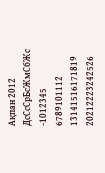Ақпан 2012
ДсСсСрБсЖмСбЖс
-1012345
6789101112
13141516171819
20212223242526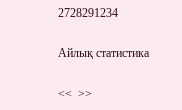2728291234

Айлық статистика

<<  >>